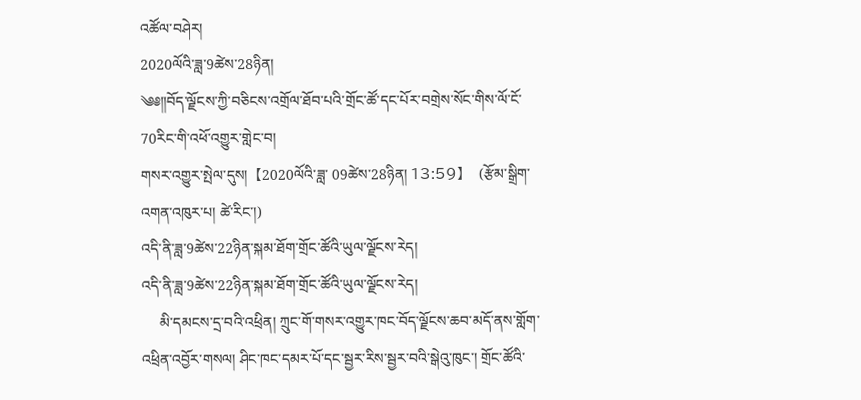འཚོལ་བཤེར།
2020ལོའི་ཟླ་9ཚེས་28ཉིན།
༄༅༎བོད་ལྗོངས་ཀྱི་བཅིངས་འགྲོལ་ཐོབ་པའི་གྲོང་ཚོ་དང་པོར་བགྲེས་སོང་གིས་ལོ་ངོ་70རིང་གི་འཕོ་འགྱུར་གླེང་བ།
གསར་འགྱུར་སྤེལ་དུས།  【2020ལོའི་ཟླ་ 09ཚེས་28ཉིན། 13:59】   (རྩོམ་སྒྲིག་འགན་འཁུར་པ། ཚེ་རིང་།)
འདི་ནི་ཟླ་9ཚེས་22ཉིན་སྐམ་ཐོག་གྲོང་ཚོའི་ཡུལ་ལྗོངས་རེད།
འདི་ནི་ཟླ་9ཚེས་22ཉིན་སྐམ་ཐོག་གྲོང་ཚོའི་ཡུལ་ལྗོངས་རེད།
     མི་དམངས་དྲ་བའི་འཕྲིན། ཀྲུང་གོ་གསར་འགྱུར་ཁང་བོད་ལྗོངས་ཆབ་མདོ་ནས་གློག་འཕྲིན་འབྱོར་གསལ། ཤིང་ཁང་དམར་པོ་དང་སྦྱར་རིས་སྦྱར་བའི་སྒེའུ་ཁུང་། གྲོང་ཚོའི་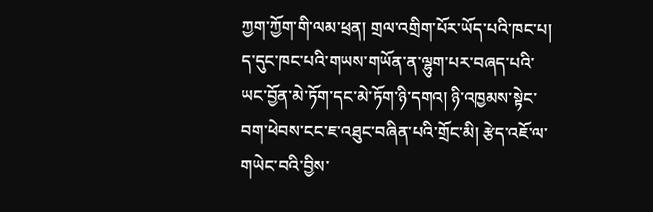ཀྱག་ཀྱོག་གི་ལམ་ཕྲན། གྲལ་འགྲིག་པོར་ཡོད་པའི་ཁང་པ། ད་དུང་ཁང་པའི་གཡས་གཡོན་ན་ལྷུག་པར་བཞད་པའི་ཡང་བྱོན་མེ་ཏོག་དང་མེ་ཏོག་ཉི་དགའ། ཉི་འཁྱམས་སྟེང་བག་ཕེབས་ངང་ཇ་འཐུང་བཞིན་པའི་གྲོང་མི། རྩེད་འཇོ་ལ་གཡེང་བའི་བྱིས་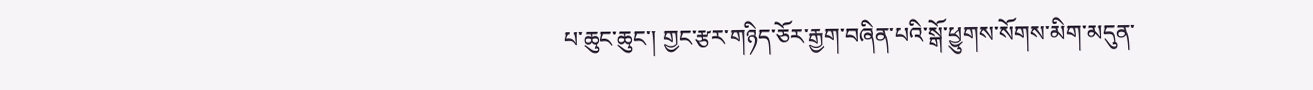པ་ཆུང་ཆུང་། གྱང་རྩར་གཉིད་ཅོར་རྒྱག་བཞིན་པའི་སྒོ་ཕྱུགས་སོགས་མིག་མདུན་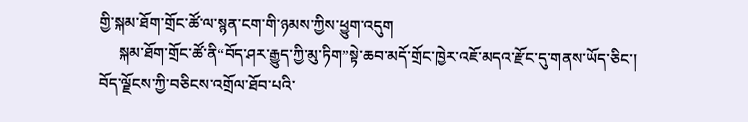གྱི་སྐམ་ཐོག་གྲོང་ཚོ་ལ་སྙན་ངག་གི་ཉམས་ཀྱིས་ཕྱུག་འདུག
     སྐམ་ཐོག་གྲོང་ཚོ་ནི“བོད་ཤར་རྒྱུད་ཀྱི་མུ་ཏིག”སྟེ་ཆབ་མདོ་གྲོང་ཁྱེར་འཇོ་མདའ་རྫོང་དུ་གནས་ཡོད་ཅིང་། བོད་ལྗོངས་ཀྱི་བཅིངས་འགྲོལ་ཐོབ་པའི་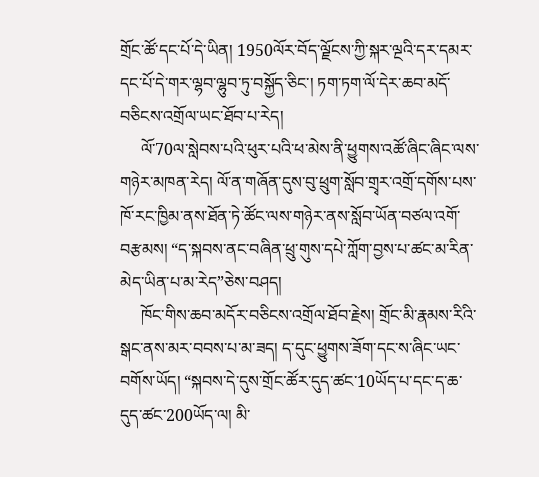གྲོང་ཚོ་དང་པོ་དེ་ཡིན། 1950ལོར་བོད་ལྗོངས་ཀྱི་སྐར་ལྔའི་དར་དམར་དང་པོ་དེ་གར་ལྷབ་ལྷུབ་ཏུ་བསྐྱོད་ཅིང་། ཏག་ཏག་ལོ་དེར་ཆབ་མདོ་བཅིངས་འགྲོལ་ཡང་ཐོབ་པ་རེད།
     ལོ་70ལ་སླེབས་པའི་ཕུར་པའི་ཕ་མེས་ནི་ཕྱུགས་འཚོ་ཞིང་ཞིང་ལས་གཉེར་མཁན་རེད། ལོ་ན་གཞོན་དུས་བུ་ཕྲུག་སློབ་གྲྭར་འགྲོ་དགོས་པས་ཁོ་རང་ཁྱིམ་ནས་ཐོན་ཏེ་ཚོང་ལས་གཉེར་ནས་སློབ་ཡོན་བཙལ་འགོ་བརྩམས། “ད་སྐབས་ནང་བཞིན་ཕྲུ་གུས་དཔེ་ཀློག་བྱས་པ་ཚང་མ་རིན་མེད་ཡིན་པ་མ་རེད”ཅེས་བཤད།
     ཁོང་གིས་ཆབ་མདོར་བཅིངས་འགྲོལ་ཐོབ་རྗེས། གྲོང་མི་རྣམས་རིའི་སྒང་ནས་མར་བབས་པ་མ་ཟད། ད་དུང་ཕྱུགས་ཟོག་དང་ས་ཞིང་ཡང་བགོས་ཡོད། “སྐབས་དེ་དུས་གྲོང་ཚོར་དུད་ཚང་10ཡོད་པ་དང་ད་ཆ་དུད་ཚང་200ཡོད་ལ། མི་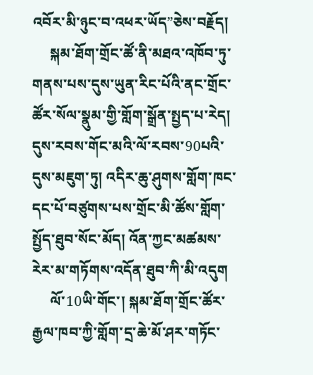འབོར་མི་ཉུང་བ་འཕར་ཡོད”ཅེས་བརྗོད།
     སྐམ་ཐོག་གྲོང་ཚོ་ནི་མཐའ་འཁོབ་ཏུ་གནས་པས་དུས་ཡུན་རིང་པོའི་ནང་གྲོང་ཚོར་སོལ་སྣུམ་གྱི་གློག་སྒྲོན་སྤྱད་པ་རེད། དུས་རབས་གོང་མའི་ལོ་རབས་90པའི་དུས་མཇུག་ཏུ། འདིར་ཆུ་ཤུགས་གློག་ཁང་དང་པོ་བཙུགས་པས་གྲོང་མི་ཚོས་གློག་སྤྱོད་ཐུབ་སོང་མོད། འོན་ཀྱང་མཚམས་རེར་མ་གཏོགས་འདོན་ཐུབ་ཀི་མི་འདུག
     ལོ་10ཡི་གོང་། སྐམ་ཐོག་གྲོང་ཚོར་རྒྱལ་ཁབ་ཀྱི་གློག་དྲ་ཆེ་མོ་ཤར་གཏོང་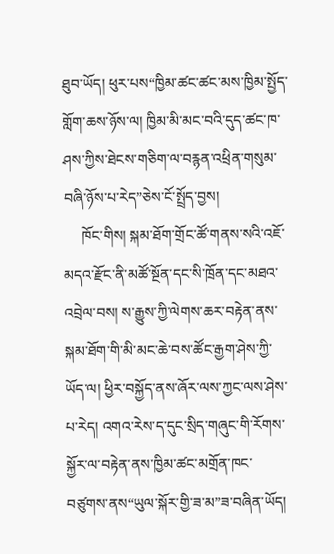ཐུབ་ཡོད། ཕུར་པས“ཁྱིམ་ཚང་ཚང་མས་ཁྱིམ་སྤྱོད་གློག་ཆས་ཉོས་ལ། ཁྱིམ་མི་མང་བའི་དུད་ཚང་ཁ་ཤས་ཀྱིས་ཐེངས་གཅིག་ལ་བརྙན་འཕྲིན་གསུམ་བཞི་ཉོས་པ་རེད”ཅེས་ངོ་སྤྲོད་བྱས།
     ཁོང་གིས། སྐམ་ཐོག་གྲོང་ཚོ་གནས་སའི་འཇོ་མདའ་རྫོང་ནི་མཚོ་སྔོན་དང་སི་ཁྲོན་དང་མཐའ་འབྲེལ་བས། ས་རྒྱུས་ཀྱི་ལེགས་ཆར་བརྟེན་ནས་སྐམ་ཐོག་གི་མི་མང་ཆེ་བས་ཚོང་རྒྱག་ཤེས་ཀྱི་ཡོད་ལ། ཕྱིར་བསྐྱོད་ནས་ཞོར་ལས་ཀྱང་ལས་ཤེས་པ་རེད། འགའ་རེས་ད་དུང་སྲིད་གཞུང་གི་རོགས་སྐྱོར་ལ་བརྟེན་ནས་ཁྱིམ་ཚང་མགྲོན་ཁང་བཙུགས་ནས“ཡུལ་སྐོར་གྱི་ཟ་མ”ཟ་བཞིན་ཡོད།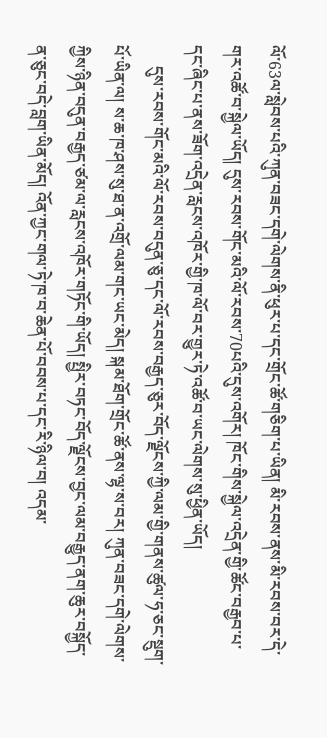ལོ་63ལ་སླེབས་པའི་ཀུན་བཟང་དགེ་ལེགས་ནི་ཕུར་པ་དང་གྲོང་ཚོ་གཅིག་པ་ཡིན། མི་རབས་ནས་མི་རབས་བར་དེ་གར་འཚོ་བ་སྐྱེལ་ཡོད། དུས་རབས་གོང་མའི་ལོ་རབས་70པའི་དུས་འགོར། ཁོང་གིས་སྐྱེལ་འདྲེན་གྱི་ཚོང་བརྒྱབ་པ་དང་ཞིང་པ་ནས་ཟོག་འདྲེན་རླངས་འཁོར་གྱི་ཁ་ལོ་བར་གྱུར་ཏེ་འཚོ་བ་ཡང་ལེགས་སུ་ཕྱིན་ཡོད།
     དུས་རབས་གོང་མའི་ལོ་རབས་བདུན་ཅུ་དང་ལོ་རབས་བརྒྱད་ཅུར་བོད་ལྗོངས་ཀྱི་ལམ་གྱི་གནས་ཚུལ་ཧ་ཅང་སྡུག་པོ་ཡིན་ལ། ས་ཆ་ཁ་ཤས་སུ་ཐ་ན་འགྲོ་ལམ་གང་ཡང་མེད། སྐམ་ཐོག་གྲོང་ཚོ་ནས་ལྷ་ས་བར། ཀུན་བཟང་དགེ་ལེགས་ཀྱིས་ཉིན་བདུན་བརྒྱད་ཙམ་ལ་རླངས་འཁོར་གཏོང་གི་ཡོད། སྤྱིར་བཏང་བོད་ལྗོངས་བྱང་ལམ་བརྒྱུད་ནག་ཆུར་བསྐྱོད་ན་ཅུང་བདེ་བླག་ཡིན་མོད། འོན་ཀྱང་གལ་ཏེ་ཁ་བ་ཆེན་པོ་བབས་པ་དང་རི་ཉིལ་བ། འདམ་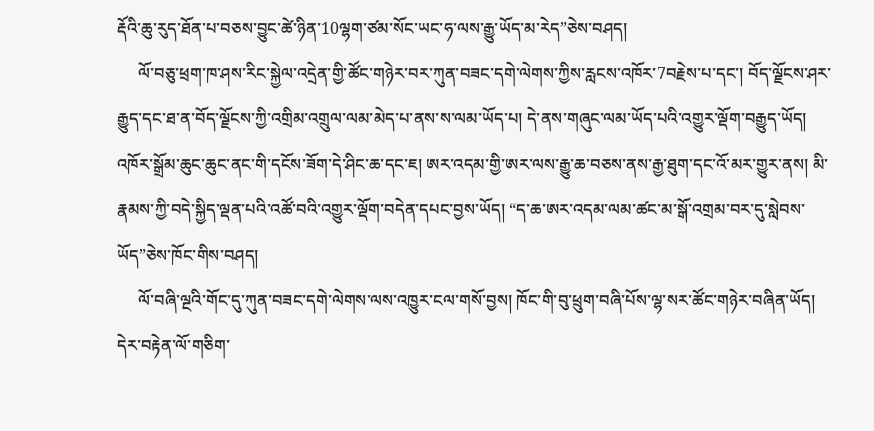རྡོའི་ཆུ་རུད་ཐོན་པ་བཅས་བྱུང་ཚེ་ཉིན་10ལྷག་ཙམ་སོང་ཡང་ཧ་ལས་རྒྱུ་ཡོད་མ་རེད”ཅེས་བཤད།
     ལོ་བཅུ་ཕྲག་ཁ་ཤས་རིང་སྐྱེལ་འདྲེན་གྱི་ཚོང་གཉེར་བར་ཀུན་བཟང་དགེ་ལེགས་ཀྱིས་རླངས་འཁོར་7བརྗེས་པ་དང་། བོད་ལྗོངས་ཤར་རྒྱུད་དང་ཐ་ན་བོད་ལྗོངས་ཀྱི་འགྲིམ་འགྲུལ་ལམ་མེད་པ་ནས་ས་ལམ་ཡོད་པ། དེ་ནས་གཞུང་ལམ་ཡོད་པའི་འགྱུར་ལྡོག་བརྒྱུད་ཡོད། འཁོར་སྒྲོམ་ཆུང་ཆུང་ནང་གི་དངོས་ཟོག་དེ་ཤིང་ཆ་དང་ཇ། ཨར་འདམ་གྱི་ཨར་ལས་རྒྱུ་ཆ་བཅས་ནས་རྒྱ་ཐུག་དང་འོ་མར་གྱུར་ནས། མི་རྣམས་ཀྱི་བདེ་སྐྱིད་ལྡན་པའི་འཚོ་བའི་འགྱུར་ལྡོག་བདེན་དཔང་བྱས་ཡོད། “ད་ཆ་ཨར་འདམ་ལམ་ཚང་མ་སྒོ་འགྲམ་བར་དུ་སླེབས་ཡོད”ཅེས་ཁོང་གིས་བཤད།
     ལོ་བཞི་ལྔའི་གོང་དུ་ཀུན་བཟང་དགེ་ལེགས་ལས་འཁྱུར་ངལ་གསོ་བྱས། ཁོང་གི་བུ་ཕྲུག་བཞི་པོས་ལྷ་སར་ཚོང་གཉེར་བཞིན་ཡོད། དེར་བརྟེན་ལོ་གཅིག་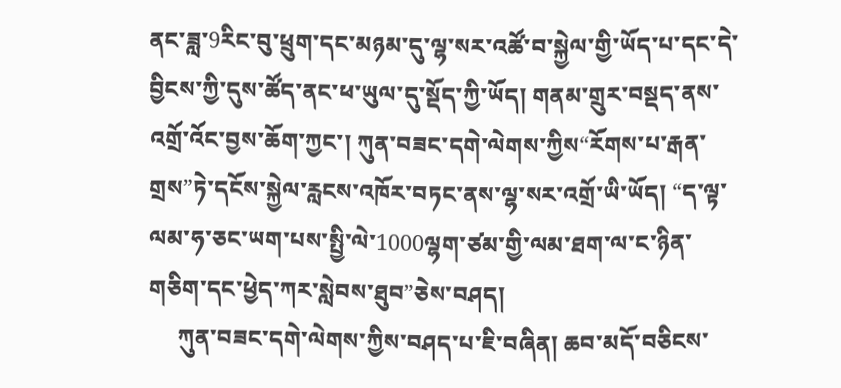ནང་ཟླ་9རིང་བུ་ཕྲུག་དང་མཉམ་དུ་ལྷ་སར་འཚོ་བ་སྐྱེལ་གྱི་ཡོད་པ་དང་དེ་བྱིངས་ཀྱི་དུས་ཚོད་ནང་ཕ་ཡུལ་དུ་སྡོད་ཀྱི་ཡོད། གནམ་གྲུར་བསྡད་ནས་འགྲོ་འོང་བྱས་ཆོག་ཀྱང་། ཀུན་བཟང་དགེ་ལེགས་ཀྱིས“རོགས་པ་རྒན་གྲས”ཏེ་དངོས་སྐྱེལ་རླངས་འཁོར་བཏང་ནས་ལྷ་སར་འགྲོ་ཡི་ཡོད། “ད་ལྟ་ལམ་ཧ་ཅང་ཡག་པས་སྤྱི་ལེ་1000ལྷག་ཙམ་གྱི་ལམ་ཐག་ལ་ང་ཉིན་གཅིག་དང་ཕྱེད་ཀར་སླེབས་ཐུབ”ཅེས་བཤད།
     ཀུན་བཟང་དགེ་ལེགས་ཀྱིས་བཤད་པ་ཇི་བཞིན། ཆབ་མདོ་བཅིངས་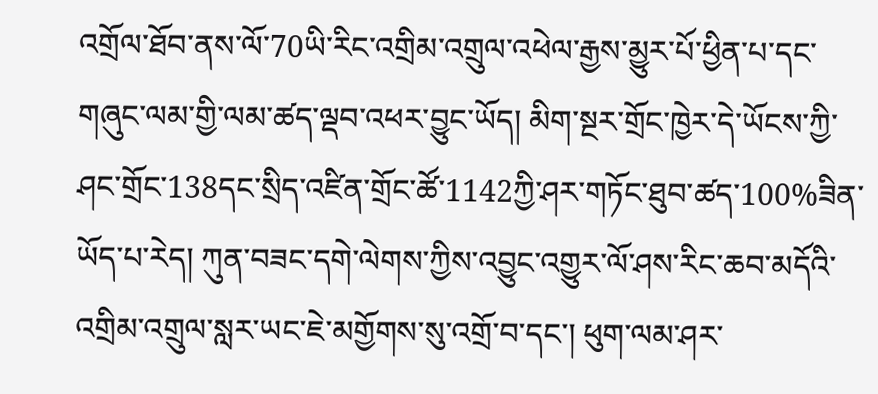འགྲོལ་ཐོབ་ནས་ལོ་70ཡི་རིང་འགྲིམ་འགྲུལ་འཕེལ་རྒྱས་མྱུར་པོ་ཕྱིན་པ་དང་གཞུང་ལམ་གྱི་ལམ་ཚད་ལྡབ་འཕར་བྱུང་ཡོད། མིག་སྔར་གྲོང་ཁྱེར་དེ་ཡོངས་ཀྱི་ཤང་གྲོང་138དང་སྲིད་འཛིན་གྲོང་ཚོ་1142ཀྱི་ཤར་གཏོང་ཐུབ་ཚད་100%ཟིན་ཡོད་པ་རེད། ཀུན་བཟང་དགེ་ལེགས་ཀྱིས་འབྱུང་འགྱུར་ལོ་ཤས་རིང་ཆབ་མདོའི་འགྲིམ་འགྲུལ་སླར་ཡང་ཇེ་མགྱོགས་སུ་འགྲོ་བ་དང་། ཕུག་ལམ་ཤར་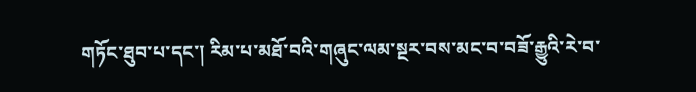གཏོང་ཐུབ་པ་དང་། རིམ་པ་མཐོ་བའི་གཞུང་ལམ་སྔར་བས་མང་བ་བཟོ་རྒྱུའི་རེ་བ་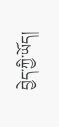བྱེད་ཀྱི་ཡོད།